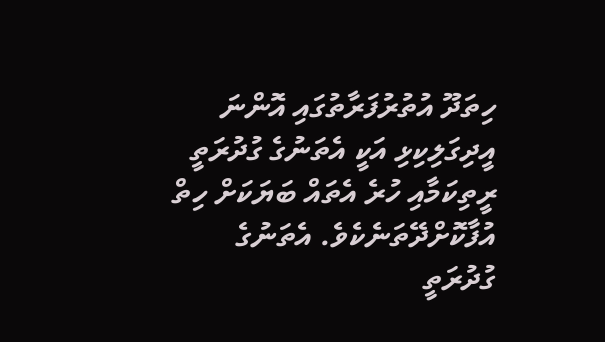ހިތަދޫ އުތުރުފަރާތުގައި އޮންނަ އީދިގަލިކިޅި އަކީ އެތަނުގެ ގުދުރަތީ ރީތިކަމާއި ހުރެ އެތައް ބަޔަކަށް ހިތް އުފާކޮށްދޭތަނެކެވެ. އެތަނުގެ ގުދުރަތީ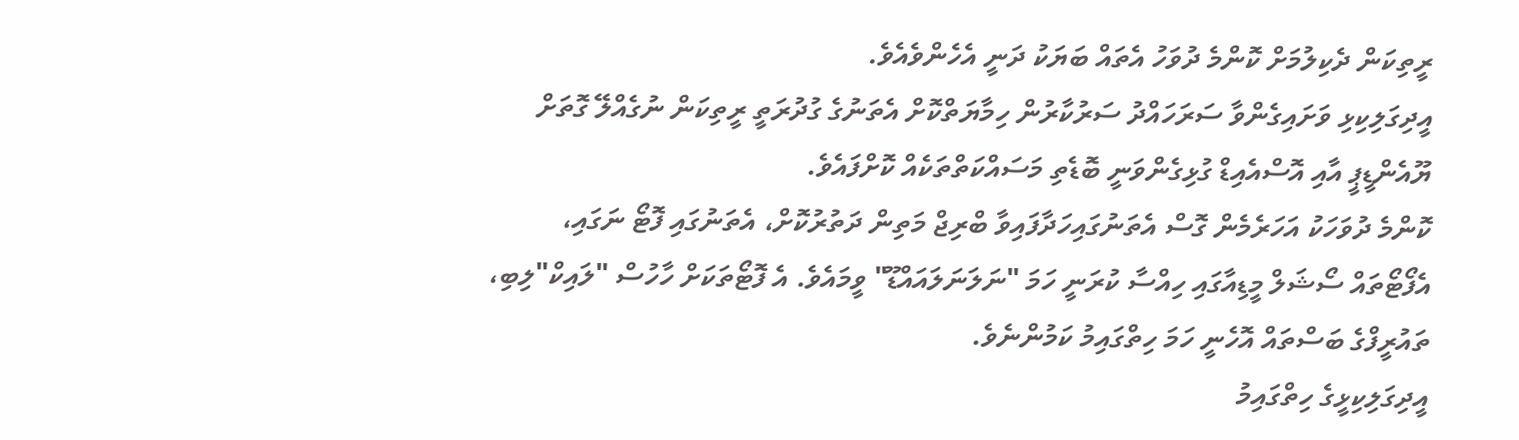ރީތިކަން ދެކިލުމަށް ކޮންމެ ދުވަހު އެތައް ބަޔަކު ދަނީ އެހެންވެއެވެ.
އީދިގަލިކިޅި ވަށައިގެންވާ ސަރަހައްދު ސަރުކާރުން ހިމާޔަތްކޮށް އެތަނުގެ ގުދުރަތީ ރީތިކަން ނުގެއްލޭ ގޮތަށް ޔޫއެންޑީޕީ އާއި އޮސްއެއިޑް ގުޅިގެންވަނީ ބޮޑެތި މަސައްކަތްތަކެއް ކޮށްފައެވެ.
ކޮންމެ ދުވަހަކު އަހަރެމެން ގޮސް އެތަނުގައިހަދާފައިވާ ބްރިޖް މަތިން ދަތުރުކޮށް، އެތަނުގައި ފޮޓޯ ނަގައި، އެފޯޓޯތައް ސޯޝަލް މީޑިއާގައި ހިއްސާ ކުރަނީ ހަމަ "ނަލަނަލައައްޑޫ" ވީމައެވެ. އެ ފޮޓޯތަކަށް ހާހުސް "ލައިކް"ލިބި، ތައުރީފްގެ ބަސްތައް އޮހެނީ ހަމަ ހިތްގައިމު ކަމުންނެވެ.
އީދިގަލިކިޅީގެ ހިތްގައިމު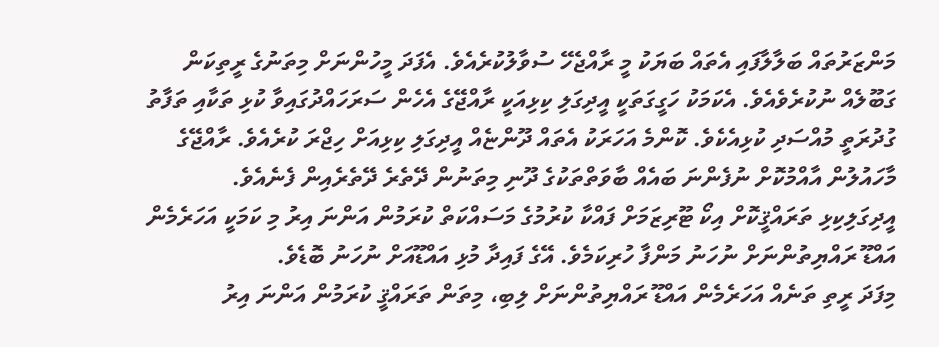މަންޒަރުތައް ބަލާލާފައި އެތައް ބަޔަކު މީ ރާއްޖެހޭ ސުވާލުކުރެއެވެ. އެފަދަ މީހުންނަށް މިތަނުގެ ރީތިކަން ގަބޫލެއް ނުކުރެވެއެވެ. އެކަމަކު ހަގީގަތަކީ އީދިގަލި ކިޅިއަކީ ރާއްޖޭގެ އެހެން ސަރަހައްދުގައިވާ ކުޅި ތަކާއި ތަފާތު ގުދުރަތީ މުއްސަދި ކުޅިއެކެވެ. ކޮންމެ އަހަރަކު އެތައް ދޫންޏެއް އީދިގަލި ކިޅިއަށް ހިޖްރަ ކުރެއެވެ. ރާއްޖޭގެ މާހައުލުން އާއްމުކޮށް ނުފެންނަ ބައެއް ބާވަތްތަކުގެ ދޫނި މިތަނުން ދޭތެރެ ދޭތެރެއިން ފެނެއެވެ.
އީދިގަލިކިޅި ތަރައްޤީކޮށް އިކޯ ޓޫރިޒަމަށް ފައްކާ ކުރުމުގެ މަސައްކަތް ކުރަމުން އަންނަ އިރު މި ކަމަކީ އަހަރެމެން އައްޑޫ ރައްޔިތުންނަށް ނުހަނު މަންފާ ހުރިކަމެވެ. އޭގެ ފައިދާ މުޅި އައްޑޫއަށް ނުހަނު ބޮޑެވެ.
މިފަދަ ރީތި ތަނެއް އަހަރެމެން އައްޑޫ ރައްޔިތުންނަށް ލިބި، މިތަން ތަރައްޤީ ކުރަމުން އަންނަ އިރު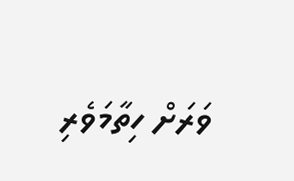ވަރަށް ހިތާމަވެރި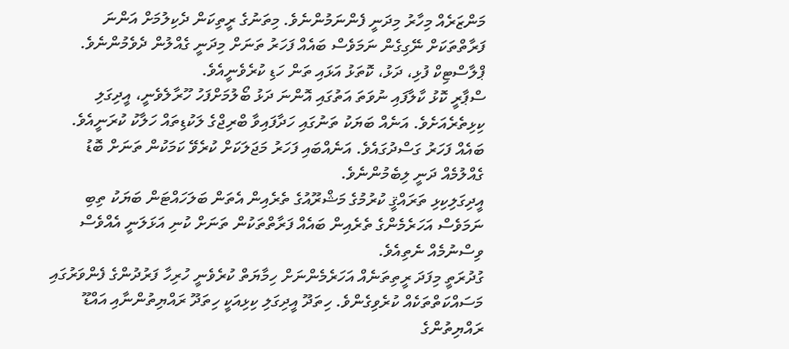މަންޒަރެއް މިހާރު މިދަނީ ފެންނަމުންނެވެ. މިތަނުގެ ރީތިކަން ދެކިލުމަށް އަންނަ ފަރާތްތަކަށް ނޭގިގެން ނަމަވެސް ބައެއް ފަހަރު ތަނަށް މިދަނީ ގެއްލުން ދެވެމުންނެވެ. ޕްލާސްޓިކް ފުޅި، ދަޅު، ކޮތަޅު އަޅައި ތަން ހަޑި ކުރެވެނީއެވެ.
ސްޕާރީ ކޮޅު ކާލާފައި ނުވަތަ އަތުގައި އޮންނަ ދަޅު ބޯލުމަށްފަހު ހޫރާލެވެނީ، އީދިގަލި ކިޅިތެރެއަށެވެ. އަނެއް ބަޔަކު ތަނުގައި ހަދާފައިވާ ބްރިޖްގެ ލަކުޑިތައް ހަލާކު ކުރަނީއެވެ. ބައެއް ފަހަރު ގަސްދުގައެވެ. އަނެއްބައި ފަހަރު މަޖަލަކަށް ކުރެވޭ ކަމަކުން ތަނަށް ބޮޑު ގެއްލުމެއް ދަނީ ލިބެމުންނެވެ.
އީދިގަލިކިޅި ތަރައްޤީ ކުރުމުގެ މަޝްރޫއުގެ ތެރެއިން އެތަން ބަލަހައްޓަން ބަޔަކު ތިބި ނަމަވެސް އަހަރެމެންގެ ތެރެއިން ބައެއް ފަރާތްތަކުން ތަނަށް ކުނި އަޅަލަނީ އެއްވެސް ވިސްނުމެއް ނެތިއެވެ.
ގުދުރަތީ މިފަދަ ރީތިތަނެއް އަހަރެމެންނަށް ހިމާޔަތް ކުރެވެނީ ހުރިހާ ފަރުދުންގެ ފެންވަރުގައި މަސައްކަތްތަކެއް ކުރެވިގެންވެ. ހިތަދޫ އީދިގަލި ކިޅިއަކީ ހިތަދޫ ރައްޔިތުންނާއި އައްޑޫ ރައްޔިތުންގެ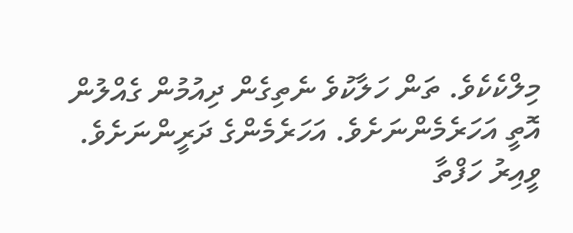މިލްކެކެވެ. ތަން ހަލާކުވެ ނެތިގެން ދިއުމުން ގެއްލުން އޮތީ އަހަރެމެންނަށެވެ. އަހަރެމެންގެ ދަރީންނަށެވެ.
ވީއިރު ހަފްތާ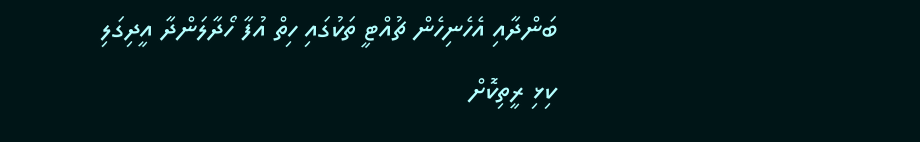ބަންދާއި އެހެނިހެން ޗުއްޓީ ތަކުގައި ހިތް އުފާ ހޯދާލަންދާ އީދިގަލި ކިޅި ރީތިކޮށް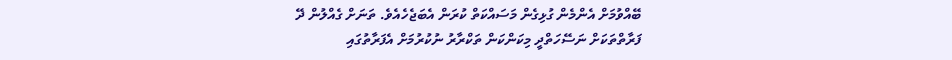ބޭއްވުމަށް އެންމެން ގުޅިގެން މަސައްކަތް ކުރަން އެބަޖެހެއެވެ. ތަނަށް ގެއްލުން ދޭ ފަރާތްތަކަށް ނަސޭހަތްދީ މިކަންކަން ތަކްރާރު ނުކުރުމަށް އެފަރާތުގައި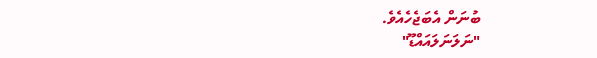ބުނަން އެބަޖެހެއެވެ.
"ނަލަނަލައައްޑޫ"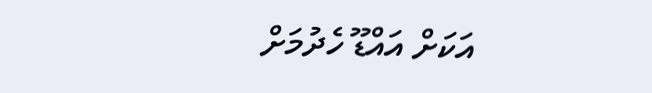އަކަށް އައްޑޫ ހެދުމަށް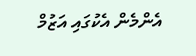އެންމެން އެކުގައި އަޒުމް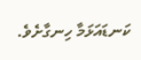ކަނޑައަޅަމާ ހިނގާށެވެ.